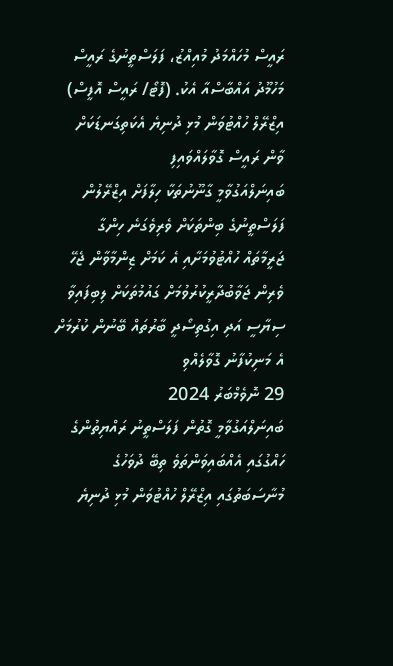ރައީސް މުހައްމަދު މުއިއްޒު، ފަލަސްތީނުގެ ރައީސް މަހުމޫދު އައްބާސްއާ އެކު. (ފޮޓޯ/ ރައީސް އޮފީސް)
އިޒްރޭލް ހުއްޓުވަން މުޅި ދުނިޔެ އެކަތިގަނޑަކަށް ވާން ރައީސް ގޮވާލައްވައިފި
ބައިނަލްއަގުވާމީ ގާނޫނުތަކާ ހިލާފަށް އިޒްރޭލުން ފަލަސްތީނުގެ ބިންތަކަށް ވެރިވެގަނެ ހިންގާ ޖަރީމާތައް ހުއްޓުވުމަށާއި އެ ކަމަށް ޒިންމާވާން ޖެހޭ ވެރިން ޖަވާބުދާރީކުރުވުމަށް ގައުމުތަކަށް ލިބިފައިވާ ސިޔާސީ އަދި އިގުތިސޯދީ ބާރުތައް ބޭނުން ކުރުމަށް އެ މަނިކުފާނު ގޮވާލެއްވި
29 ނޮވެމްބަރު 2024
ބައިނަލްއަގުވާމީ ގޮތުން ފަލަސްތީނު ރައްޔިތުންގެ ހައްގުގައި އެއްބައިވަންތަވެ ތިބޭ ދުވަހުގެ މުނާސަބަތުގައި އިޒްރޭލް ހުއްޓުވަން މުޅި ދުނިޔެ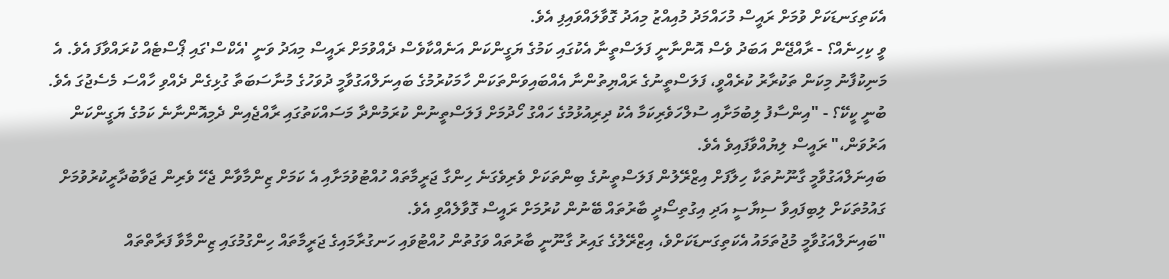އެކަތިގަނޑަކަށް ވުމަށް ރައީސް މުހައްމަދު މުއިއްޒު މިއަދު ގޮވާލައްވައިފި އެވެ.
ވީ ކިހިނެއް؟ - ރާއްޖޭން އަބަދު ވެސް އޮންނާނީ ފަލަސްތީނާ އެކުގައި ކަމުގެ ޔަގީންކަން އަނެއްކާވެސް ދެއްވުމަށް ރައީސް މިއަދު ވަނީ 'އެކްސް'ގައި ޕޯސްޓެއް ކުރައްވާފަ އެވެ. އެ މަނިކުފާނު މިކަން ތަކުރާރު ކުރެއްވީ، ފަލަސްތީނުގެ ރައްޔިތުންނާ އެއްބައިވަންތަކަން ހާމަކުރުމުގެ ބައިނަލްއަގުވާމީ ދުވަހުގެ މުނާސަބަތާ ގުޅިގެން ދެއްވި ހާއްސަ މެސެޖުގަ އެވެ.
ބުނީ ކީކޭ؟ - "އިންސާފު ލިބުމަށާއި ސުލްހަވެރިކަމާ އެކު ދިރިއުޅުމުގެ ހައްގު ހޯދުމަށް ފަލަސްތީނުން ކުރަމުންދާ މަސައްކަތުގައި ރާއްޖެއިން ދެމިއޮންނާނެ ކަމުގެ ޔަގީންކަން އަރުވަން،" ރައީސް ލިޔުއްވާފައިވެ އެވެ.
ބައިނަލްއަގުވާމީ ގާނޫނުތަކާ ހިލާފަށް އިޒްރޭލުން ފަލަސްތީނުގެ ބިންތަކަށް ވެރިވެގަނެ ހިންގާ ޖަރީމާތައް ހުއްޓުވުމަށާއި އެ ކަމަށް ޒިންމާވާން ޖެހޭ ވެރިން ޖަވާބުދާރީކުރުވުމަށް ގައުމުތަކަށް ލިބިފައިވާ ސިޔާސީ އަދި އިގުތިސޯދީ ބާރުތައް ބޭނުން ކުރުމަށް ރައީސް ގޮވާލެއްވި އެވެ.
"ބައިނަލްއަގުވާމީ މުޖުތަމައު އެކަތިގަނޑަކަށްވެ، އިޒްރޭލުގެ ގައިރު ގާނޫނީ ބާރުތައް ވަގުތުން ހުއްޓުވައި ހަނގުރާމައިގެ ޖަރީމާތައް ހިންގުމުގައި ޒިންމާވާ ފަރާތްތައް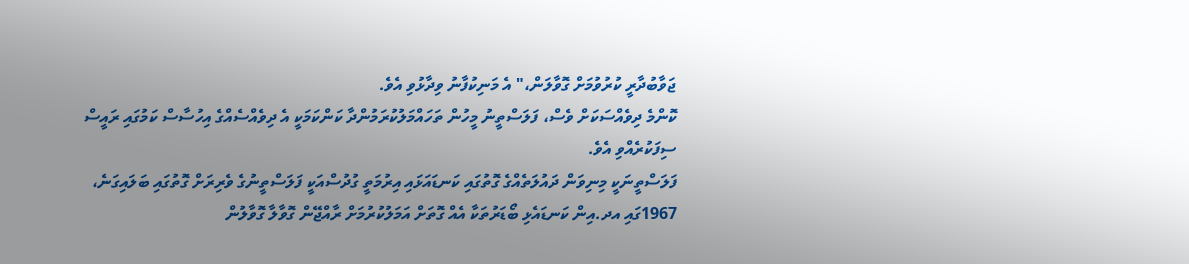ޖަވާބުދާރީ ކުރުވުމަށް ގޮވާލަން،" އެ މަނިކުފާނު ވިދާޅުވި އެވެ.
ކޮންމެ ދިވެއްސަކަށް ވެސް، ފަލަސްތީނު މީހުން ތަހައްމަލުކުރަމުންދާ ކަންކަމަކީ އެ ދިވެއްސެއްގެ އިހުސާސް ކަމުގައި ރައީސް ސިފަކުރެއްވި އެވެ.
ފަލަސްތީނަކީ މިނިވަން ދައުލަތެއްގެ ގޮތުގައި ކަނޑައަޅައި އިރުމަތީ ގުދުސްއަކީ ފަލަސްތީނުގެ ވެރިރަށް ގޮތުގައި ބަލައިގަނެ، 1967ގައި އދ.އިން ކަނޑައެޅި ބޯޑަރުތަކާ އެއް ގޮތަށް އަމަލުކުރުމަށް ރާއްޖޭން ގޮވާލާ ގޮވާލުން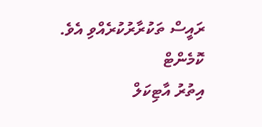ރައީސް ތަކުރާރުކުރެއްވި އެވެ.
ކޮމެންޓް
އިތުރު އާޓިކަލް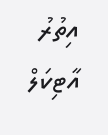އިތުރު އާޓިކަލް